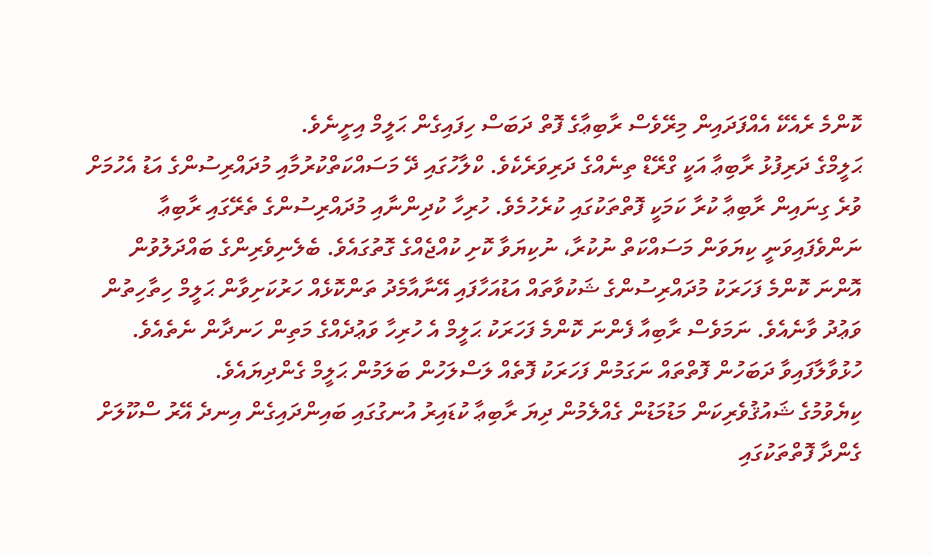ކޮންމެ ރެއެކޭ އެއްފަދައިން މިރޭވެސް ރާބިޢާގެ ފޮތް ދަބަސް ހިފައިގެން ޙަލީމް އިށީނެވެ.
ޙަލީމްގެ ދަރިފުޅު ރާބިޢާ އަކީ ގްރޭޑް ތިނެއްގެ ދަރިވަރެކެވެ. ކްލާހުގައި ދޭ މަސައްކަތްކުރުމާއި މުދައްރިސުންގެ އަޑު އެހުމަށް ވުރެ ގިނައިން ރާބިޢާ ކުރާ ކަމަކީ ފޮތްތަކުގައި ކުރެހުމެވެ. ހުރިހާ ކުދިންނާއި މުދައްރިސުންގެ ތެރޭގައި ރާބިޢާ ނަންވެފައިވަނީ ކިޔަވަން މަސައްކަތް ނުކުރާ، ނުކިޔަވާ ކޮށި ކުއްޖެއްގެ ގޮތުގައެވެ. ބެލެނިވެރިންގެ ބައްދަލުވުން އޮންނަ ކޮންމެ ފަހަރަކު މުދައްރިސުންގެ ޝަކުވާތައް އަޑުއަހާފައި އޭނާއާމެދު ތަންކޮޅެއް ހަރުކަށިވާން ޙަލީމް ހިތާހިތުން ވަޢުދު ވާނެއެވެ. ނަމަވެސް ރާބިއާ ފެންނަ ކޮންމެ ފަހަރަކު ޙަލީމް އެ ހުރިހާ ވަޢުދެއްގެ މަތިން ހަނދާން ނެތެއެވެ.
ހުޅުވާލާފައިވާ ދަބަހުން ފޮތްތައް ނަގަމުން ފަހަރަކު ފޮތެއް ލަސްލަހުން ބަލަމުން ޙަލީމް ގެންދިޔައެވެ.
ކިޔެވުމުގެ ޝައުޤުވެރިކަން މަޑުމަޑުން ގެއްލެމުން ދިޔަ ރާބިޢާ ކުޑައިރު އުނގުގައި ބައިންދައިގެން އިނދެ އޭރު ސްކޫލަށް ގެންދާ ފޮތްތަކުގައި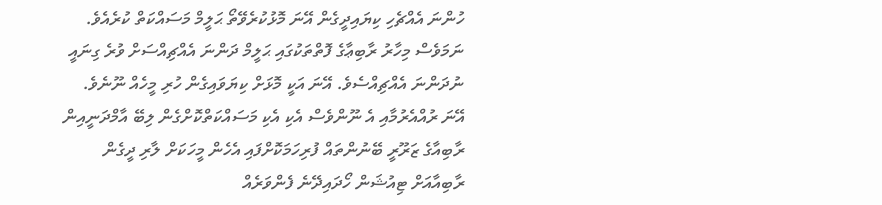ހުންނަ އެއްޗެހި ކިޔައިދީގެން އޭނަ މޮޅުކުރެވޭތޯ ޙަލީމް މަސައްކަތް ކުރެއެވެ. ނަމަވެސް މިހާރު ރާބިޢާގެ ފޮތްތަކުގައި ޙަލީމް ދަންނަ އެއްޗިއްސަށް ވުރެ ގިނައީ ނުދަންނަ އެއްޗިއްސެވެ. އޭނަ އަކީ މޮޅަށް ކިޔަވައިގެން ހުރި މީހެއް ނޫނެވެ. އޭނަ ރުއްއެރުމާއި އެ ނޫންވެސް އެކި އެކި މަސައްކަތްކޮށްގެން ލިބޭ އާމްދަނީއިން ރާބިއާގެ ޒަރޫރީ ބޭނުންތައް ފުރިހަމަކޮށްފައި އެހެން މީހަކަށް ލާރި ދީގެން ރާބިއާއަށް ޓިއުޝަން ހޯދައިދޭނެ ފެންވަރެއް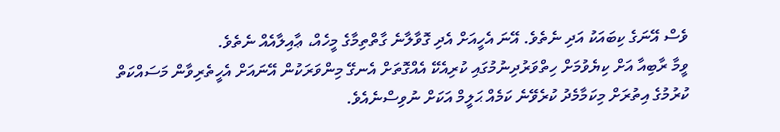ވެސް އޭނަގެ ކިބައަކު އަދި ނެތެވެ. އޭނަ އެހީއަށް އެދި ގޮވާލާނެ ގާތްތިމާގެ މީހެއް، ޢާއިލާއެއް ނެތެވެ.
ވީމާ ރާބިއާ އަށް ކިޔެވުމަށް ހިތްވަރުދިނުމުގައި ކުރިއެކޭ އެއްގޮތަށް އެނގޭ މިންވަރަކުން އޭނައަށް އެހީތެރިވާން މަސައްކަތް ކުރުމުގެ އިތުރަށް މިކަމާމެދު ކުރެވޭނެ ކަމެއް ޙަލީމް އަކަށް ނުވިސްނެއެވެ.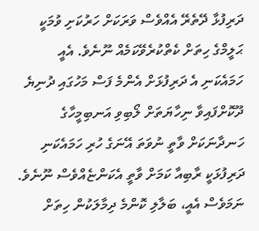ދަރިފުޅާ ދޭތެރޭ އެއްވެސް ވަރަކަށް ހަރުކަށި ވުމަކީ ޙަލީމްގެ ހިތަށް ކެތްކުރެވޭކަމެއް ނޫނެވެ. އެއީ ހަމައެކަނި އެ ދަރިފުޅަށް އެންމެ ފަސް މަހުގައި ދުނިޔެ ދޫކޮށްފައިވާ ނިހާޔަތަށް ލޯބިވި އަނބިމީހާގެ ހަނދާނަކަށް ވާތީ ނުވަތަ އޭނަގެ ހުރި ހަމައެކަނި ދަރިފުޅަކީ ރާބިއާ ކަމަށް ވާތީ އެކަންޏެއްވެސް ނޫނެވެ. ނަމަވެސް އެއީ، ބަލާލި ކޮންމެ ދިމާލަކުން ހިތަށް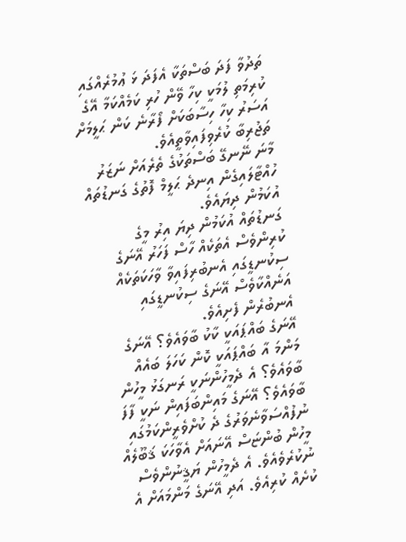ތަދުވާ ފަދަ ބަސްތަކާ އެފަދަ ޅަ ޢުމުރެއްގައި ކުރިމަތި ލުމަކީ ކިހާ ވޭން ހުރި ކަމެއްކަމާ އޭގެ އަސަރު ކިހާ ހިސާބަކަށް ފޯރާނެ ކަން ޙަލީމަށް ތަޖުރިބާ ކުރެވިފައިވާތީއެވެ.
މާނަ ނޭނގޭ ބަސްތަކުގެ ތެރެއަށް ނަޒަރު ހުއްޓާލައިގެން އިނދެ ޙަލީމް ފޮތުގެ ގަނޑުތައް އުކަމުން ދިޔައެވެ.
ގަނޑުތައް އުކަމުން ދިޔަ އިރު މީގެ ކުރިންވެސް އެތަކެއް ހާސް ފަހަރު އޭނަގެ ސިކުނޑީގައި އެނބުރިފައިވާ ވާހަކަތަކެއް އަނެއްކާވެސް އޭނަގެ ސިކުނޑީގައި އެނބުރެން ފެށިއެވެ.
އޭނަގެ ބައްޕައަކީ ކާކު ބާވައެވެ؟ އޭނަގެ މަންމަ އާ ބައްޕައަކީ ކޮން ކަހަލަ ބައެއް ބާވައެވެ؟ އެ ދެމީހުންނަކީ ރަނގަޅު މީހުން ބާވައެވެ؟ އޭނަގެ މައިންބަފައިން ނަކީ ފާފަ ނުފުއްސަވާނެވަރުގެ ދެ ކުށްވެރީންކަމުގައި މީހުން ބުންޏަސް އޭނައަށް އެވާހަކަ ޤަބޫލެއް ނުކުރެވެއެވެ. އެ ދެމީހުން ޔަޤީނުންވެސް ކުށެއް ކުރިއެވެ. އަދި އޭނަގެ މަންމައަށް އެ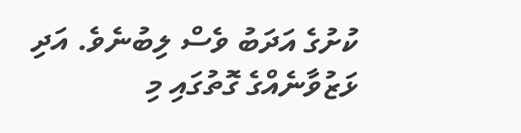ކުށުގެ އަދަބު ވެސް ލިބުނެވެ. އަދި ޅަޒުވާނެއްގެ ގޮތުގައި މި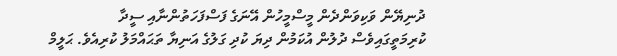ދުނިޔޭން ވަކިވަންދެން މީސްމީހުން އޭނަގެ ފަސްފަހަތުންނާއި ސީދާ ކުރިމަތީގައިވެސް ދުލުން އުކަމުން ދިޔަ ކުދި ގަލުގެ އަނިޔާ ތަޙައްމަލު ކުރިއެވެ. ޙަލީމް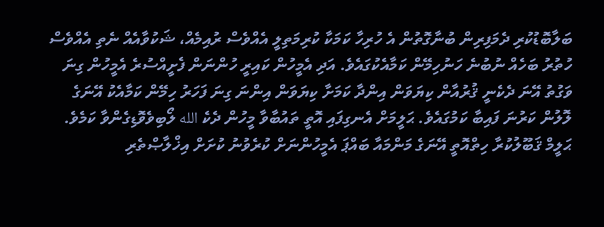ބަލާބޮޑުކުރި ދެމަފިރިން ބުނާގޮތުން އެ ހުރިހާ ކަމަކާ ކުރިމަތިލީ އެއްވެސް ރުއިމެއް، ޝަކުވާއެއް ނެތި އެއްވެސް ހުތުރު ބަހެއް ނުބުނެ ހަނުހިމޭން ކަމާއެކުގައެވެ. އަދި އެމީހުން ކައިރީ ހުންނަން ފެށީއްސުރެ އެމީހުން ގިނަ ވަގުތު އޭނަ ދެކެނީ ޤުރުއާން ކިޔަވަން އިންދާ ކަމަށާ ކިޔަވަން އިންނަ ގިނަ ފަހަރު ހިމޭން ކަމާއެކު އޭނަގެ ލޮލުން ކަރުނަ ފައިބާ ކަމުގައެވެ. ޙަލީމަށް އެނގިފައި އޮތީ ތައުބާވާ މީހުން ދެކެ الله ލޯބިވެވޮޑިގެންވާ ކަމެވެ. ޙަލީމް ޤަބޫލުކުރާ ހިތްއޮތީ އޭނަގެ މަންމައާ ބައްޕަ އެމީހުންނަށް ކުރެވުނު ކުށަށް އިޚްލާޞްތެރި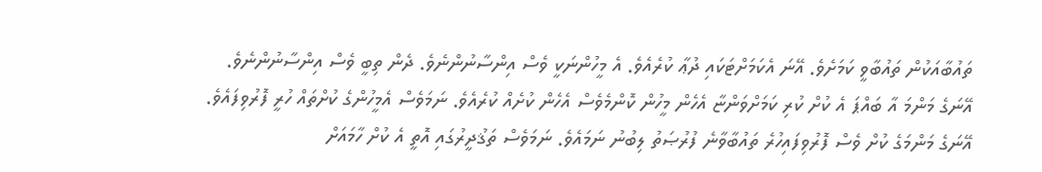ތައުބާއަކުން ތައުބާވީ ކަމަށެވެ. އޭނަ އެކަމަށްޓަކައި ދުޢާ ކުރެއެވެ. އެ މީހުންނަކީ ވެސް އިންސާނުންނެވެ. ދެން ތިބީ ވެސް އިންސާނުންނެވެ. އޭނަގެ މަންމަ އާ ބައްޕަ އެ ކުށް ކުރި ކަމަށްވަންޏާ އެހެން މީހުން ކޮންމެވެސް އެހެން ކުށެއް ކުރެއެވެ. ނަމަވެސް އެމީހުންގެ ކުށްތައް ހުރީ ފޮރުވިފައެވެ. އޭނަގެ މަންމަގެ ކުށް ވެސް ފޮރުވިފައިހުރެ ތައުބާވާނެ ފުރުޞަތު ލިބުނު ނަމައެވެ. ނަމަވެސް ތަޤުދީރުގައި އޮތީ އެ ކުށް ހާމައަށް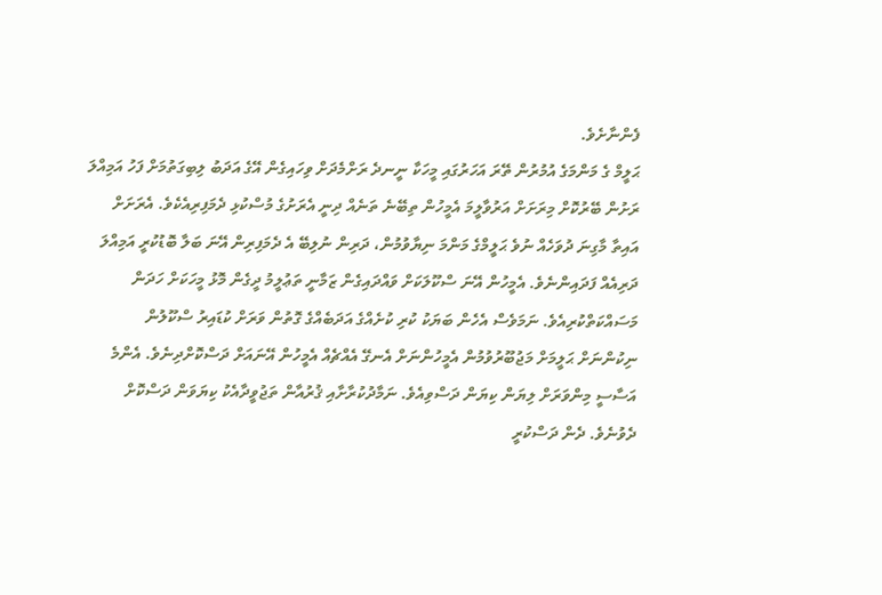ފެންނާށެވެ.
ޙަލީމް ގެ މަންމަގެ އުމުރުން ތޭރަ އަހަރުގައި މީހަކާ ނީނދެ ރަށްމެދަށް ވިހައިގެން އޭގެ އަދަބު ލިބިގަތުމަށް ފަހު އަމިއްލަ ރަށުން ބޭރުކޮށް މިރަށަށް އަރުވާލީމަ އެމީހުން ތިބޭނެ ތަނެއް ދިނީ އެރަށުގެ މުސްކުޅި ދެމަފިރިއެކެވެ. އެރަށަށް އައިތާ މާގިނަ ދުވަހެއް ނުވެ ޙަލީމްގެ މަންމަ ނިޔާވުމުން، ދަރިން ނުލިބޭ އެ ދެމަފިރިން އޭނަ ބަލާ ބޮޑުކުރީ އަމިއްލަ ދަރިއެއް ފަދައިންނެވެ. އެމީހުން އޭނަ ސްކޫލަކަށް ވައްދައިގެން ޒަމާނީ ތަޢުލީމު ދީގެން މޮޅު މީހަކަށް ހަދަން މަސައްކަތްކުރިއެވެ. ނަމަވެސް އެހެން ބަޔަކު ކުރި ކުށެއްގެ އަދަބެއްގެ ގޮތުން ވަރަށް ކުޑައިރު ސްކޫލުން ނިކުންނަށް ޙަލީމަށް މަޖުބޫރުވުމުން އެމީހުންނަށް އެނގޭ އެއްޗެއް އެމީހުން އޭނައަށް ދަސްކޮށްދިނެވެ. އެންމެ އަސާސީ މިންވަރަށް ލިޔަން ކިޔަން ދަސްވިއެވެ. ނަމާދުކުރާށާއި ޤުރުއާން ތަޖުވީދާއެކު ކިޔަވަން ދަސްކޮށް ދެވުނެވެ. ދެން ދަސްކުރީ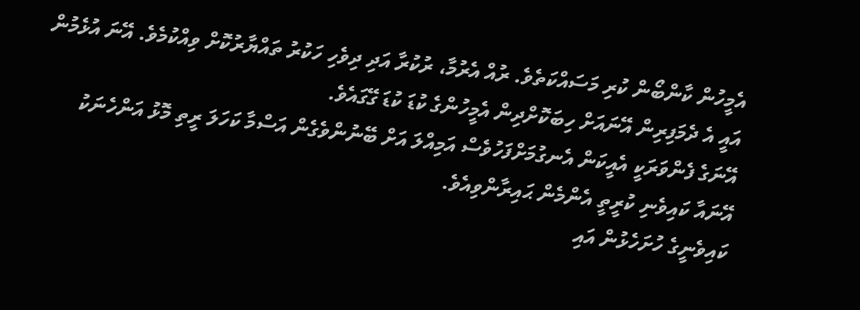އެމީހުން ކާންބޯން ކުރި މަސައްކަތެވެ. ރުއް އެރުމާ، ރުކުރާ އަދި ދިވެހި ހަކުރު ތައްޔާރުކޮށް ވިއްކުމެވެ. އޭނަ އުޅެމުން އައީ އެ ދެމަފިރިން އޭނައަށް ހިބަކޮށްދިން އެމީހުންގެ ކުޑަ ކުޑަ ގޭގައެވެ.
އޭނަގެ ފެންވަރަކީ އެއީކަން އެނގުމަށްފަހުވެސް އަމިއްލަ އަށް ބޭނުންވެގެން އަސްމާ ކަހަލަ ރީތި މޮޅު އަންހެނަކު އޭނައާ ކައިވެނި ކުރީތީ އެންމެން ޙައިރާންވިއެވެ.
ކައިވެނީގެ ހުށަހެޅުން އައި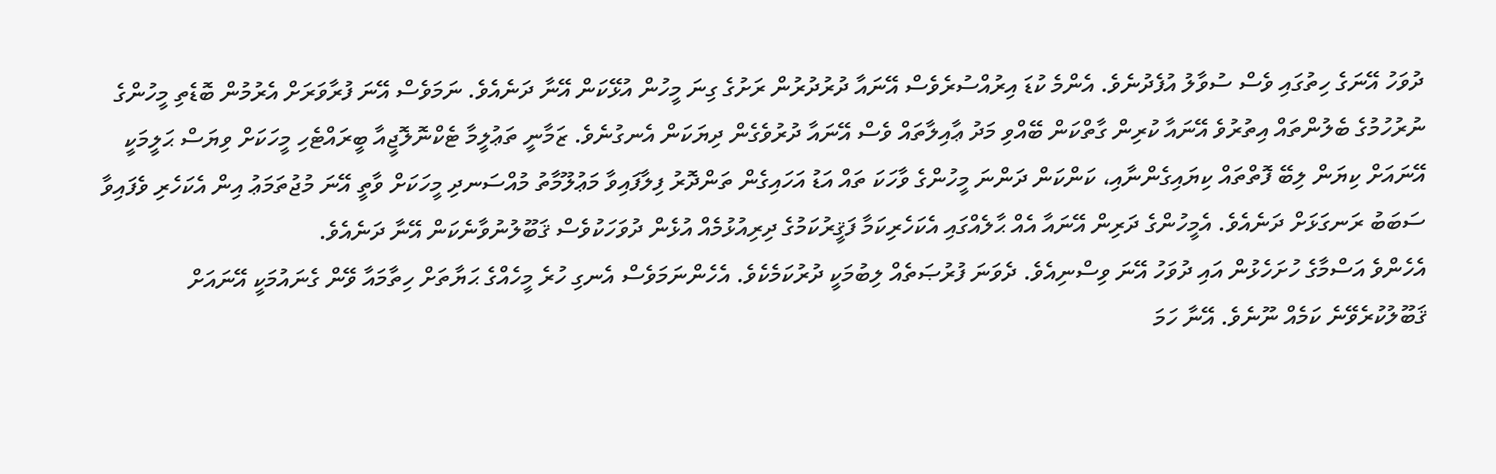ދުވަހު އޭނަގެ ހިތުގައި ވެސް ސުވާލު އުފެދުނެވެ. އެންމެ ކުޑަ އިރުއްސުރެވެސް އޭނައާ ދުރުދުރުން ރަށުގެ ގިނަ މީހުން އުޅޭކަން އޭނާ ދަނެއެވެ. ނަމަވެސް އޭނަ ފުރާވަރަށް އެރުމުން ބޮޑެތި މީހުންގެ ނުރުހުމުގެ ބެލުންތައް އިތުރުވެ އޭނައާ ކުރިން ގާތްކަން ބޭއްވި މަދު ޢާއިލާތައް ވެސް އޭނައާ ދުރުވެގެން ދިޔަކަން އެނގުނެވެ. ޒަމާނީ ތަޢުލީމާ ޓެކްނޮލޮޖީއާ ބީރައްޓެހި މީހަކަށް ވިޔަސް ޙަލީމަކީ އޭނައަށް ކިޔަން ލިބޭ ފޮތްތައް ކިޔައިގެންނާއި، ކަންކަން ދަންނަ މީހުންގެ ވާހަކަ ތައް އަޑު އަހައިގެން ތަންދޮރު ފިލާފައިވާ މަޢުލޫމާތު މުއްސަނދި މީހަކަށް ވާތީ އޭނަ މުޖުތަމަޢު އިން އެކަހެރި ވެފައިވާ ސަބަބު ރަނގަޅަށް ދަނެއެވެ. އެމީހުންގެ ދަރިން އޭނައާ އެއް ޙާލެއްގައި އެކަހެރިކަމާ ފަޤީރުކަމުގެ ދިރިއުޅުމެއް އުޅެން ދުވަހަކުވެސް ޤަބޫލުނުވާނެކަން އޭނާ ދަނެއެވެ.
އެހެންވެ އަސްމާގެ ހުށަހެޅުން އައި ދުވަހު އޭނަ ވިސްނިއެވެ. ދެވަނަ ފުރުޞަތެއް ލިބުމަކީ ދުރުކަމެކެވެ. އެހެންނަމަވެސް އެނގި ހުރެ މީހެއްގެ ޙަޔާތަށް ހިތާމައާ ވޭން ގެނައުމަކީ އޭނައަށް ޤަބޫލުކުރެވޭނެ ކަމެއް ނޫނެވެ. އޭނާ ހަމަ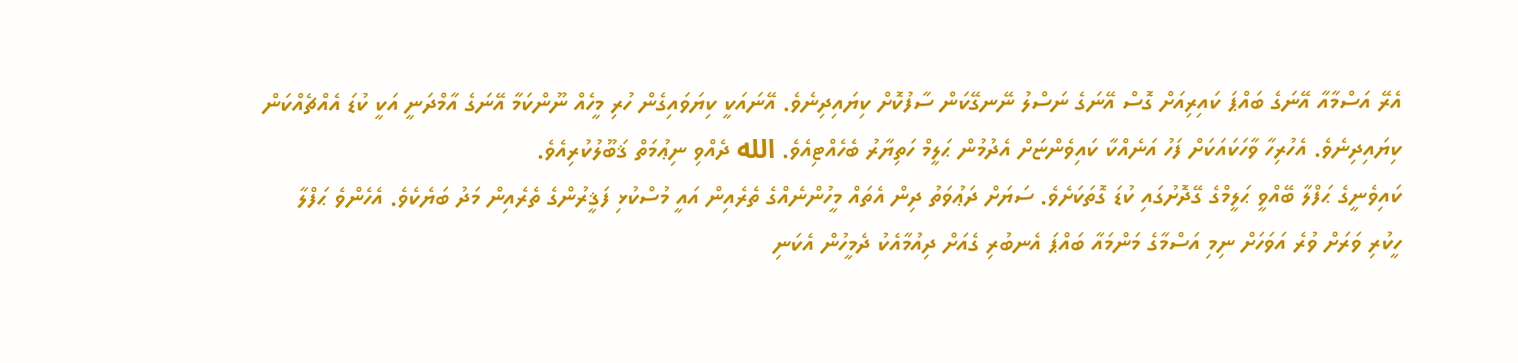އެރޭ އަސްމާއާ އޭނަގެ ބައްޕަ ކައިރިއަށް ގޮސް އޭނަގެ ނަސްލު ނޭނގޭކަން ސާފުކޮށް ކިޔައިދިނެވެ. އޭނައަކީ ކިޔަވައިގެން ހުރި މީހެއް ނޫންކަމާ އޭނަގެ އާމްދަނީ އަކީ ކުޑަ އެއްޗެއްކަން ކިޔައިދިނެވެ. އެހުރިހާ ވާހަކައަކަށް ފަހު އަނެއްކާ ކައިވެންޏަށް އެދުމުން ޙަލީމް ހަތިޔާރު ބެހެއްޓިއެވެ. الله ދެއްވި ނިޢުމަތް ޤަބޫލުކުރިއެވެ.
ކައިވެނީގެ ޙަފްލާ ބޭއްވީ ޙަލީމްގެ ގޭދޮށުގައި ކުޑަ ގޮތަކަށެވެ. ސަޔަށް ދަޢުވަތު ދިން އެތައް މީހުންނެއްގެ ތެރެއިން އައީ މުސްކުޅި ފަޤީރުންގެ ތެރެއިން މަދު ބަޔެކެވެ. އެހެންވެ ޙަފްލާ ހީކުރި ވަރަށް ވުރެ އަވަހަށް ނިމި އަސްމާގެ މަންމައާ ބައްޕަ އެނބުރި ގެއަށް ދިއުމާއެކު ދެމީހުން އެކަނި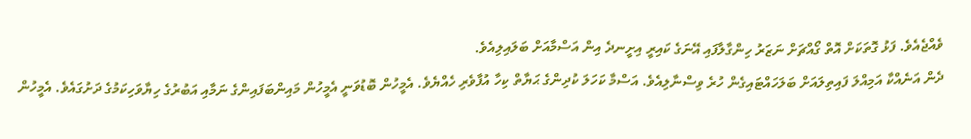ވެއްޖެއެވެ. ފަޅު ގޮތަކަށް އޮތް ގޯއްޗަށް ނަޒަރު ހިންގާލާފައި އޭނަގެ ކައިރީ އިށީނދެ އިން އަސްމާއަށް ބަލައިލިއެވެ.
ދެން އަނެއްކާ އަމިއްލަ ފައިތިލައަށް ބަލަހައްޓައިގެން ހުރެ ވިސްނާލިއެވެ. އަސްމާ ކަހަލަ ކުދިންގެ ޙަޔާތް ކިހާ އުފާވެރި ހެއްޔެވެ. އެމީހުން ބޮޑުވަނީ އެމީހުން މައިންބަފައިންގެ ނަމާއި އަބުރުގެ ހިޔާވަހިކަމުގެ ދަށުގައެވެ. އެމީހުން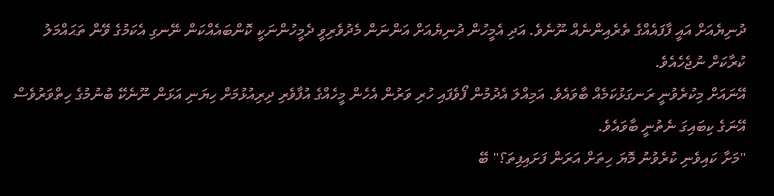ދުނިޔެއަށް އައީ ފާފައެއްގެ ތެރެއިންނެއް ނޫނެވެ. އަދި އެމީހުން ދުނިޔެއަށް އަންނަން މެދުވެރިވީ ދެމީހުންނަކީ ކޮންބައެއްކަން ނޭނގި އެކަމުގެ ވޭން ތަޙައްމަލު ކުރާކަށް ނުޖެހެއެވެ.
އޭނައަށް މިކުރެވުނީ ރަނގަޅުކަމެއް ބާވައެވެ. އަމިއްލަ އެދުމުން ފޯވެފައި ހުރި ވަރުން އެހެން މީހެއްގެ އުފާވެރި ދިރިއުޅުމަށް ހިޔަނި އަޅަން ނޫނެކޭ ބުނުމުގެ ހިތްވަރުވެސް އޭނަގެ ކިބައިގަ ނެތުނީ ބާވައެވެ.
"މަށާ ކައިވެނި ކުރެވުނު މޮޔަ ހިތަށް އަރަން ފަށައިފިތަ؟" ބޭ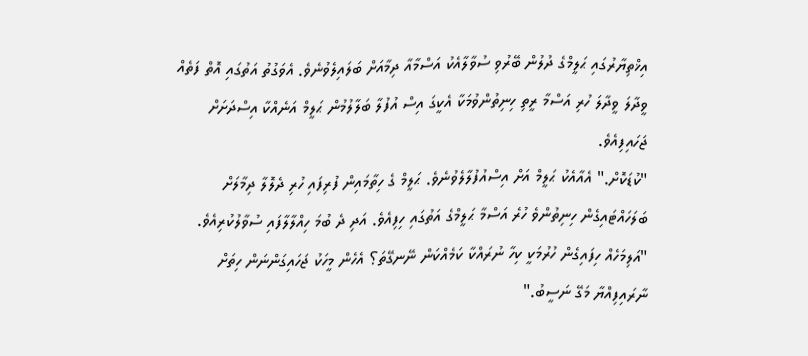އިޚްތިޔާރުގައި ޙަލީމްގެ ދުލުން ބޭރުވި ސުވާލާއެކު އަސްމާއާ ދިމާއަށް ބަލައިލެވުނެވެ. އެވަގުތު އަތުގައި އޮތް ފަތެއް ވީދާލަ ވީދާލަ ހުރި އަސްމާ ރީތި ހިނިތުންވުމަކާ އެކީގަ އިސް އުފުލާ ބަލާލުމުން ޙަލީމް އަނެއްކާ އިސްދަށަށް ޖަހައިފިއެވެ.
"ކުޑަކޮށް." އެއާއެކު ޙަލީމް އަށް އިސްއުފުލާލެވުނެވެ. ޙަލީމް ގެ ހިތާމައިން ފުރިފައި ހުރި ދެލޮލާ ދިމާލަށް ބަލަހައްޓައިގެން ހިނިތުންވެ ހުރެ އަސްމާ ޙަލީމްގެ އަތުގައި ހިފިއެވެ. އަދި ދެ ބުމަ ހިއްލާލާފައި ސުވާލުކުރިއެވެ. "އަލިމަހެއް ހިފައިގެން ހުރުމަކީ ކިހާ ނުރައްކާ ކަމެއްކަން ނޭނގޭތަ؟ އެހެން މީހަކު ޖަހައިގަންނަން ހިތަށް ނާރައިފިއްޔާ މަގޭ ނަސީބު."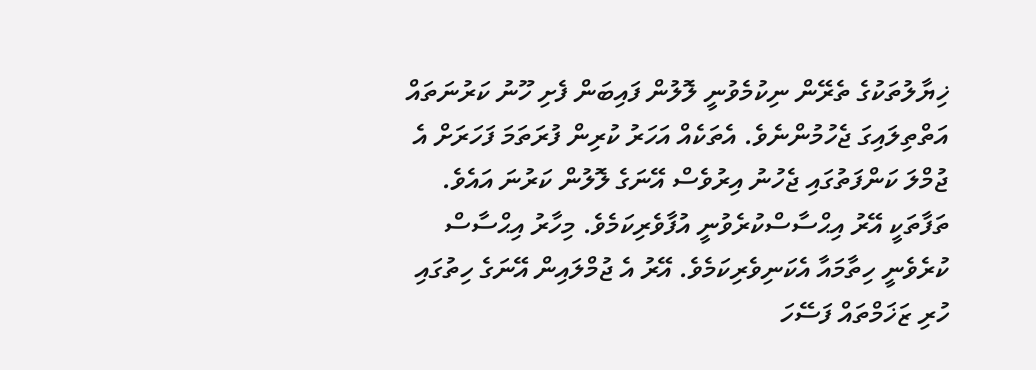ޚިޔާލުތަކުގެ ތެރޭން ނިކުމެވުނީ ލޮލުން ފައިބަން ފެށި ހޫނު ކަރުނަތައް އަތްތިލައިގަ ޖެހުމުންނެވެ. އެތަކެއް އަހަރު ކުރިން ފުރަތަމަ ފަހަރަށް އެ ޖުމްލަ ކަންފަތުގައި ޖެހުނު އިރުވެސް އޭނަގެ ލޮލުން ކަރުނަ އައެވެ. ތަފާތަކީ އޭރު އިޙްސާސްކުރެވުނީ އުފާވެރިކަމެވެ. މިހާރު އިޙްސާސް ކުރެވެނީ ހިތާމައާ އެކަނިވެރިކަމެވެ. އޭރު އެ ޖުމްލައިން އޭނަގެ ހިތުގައި ހުރި ޒަޚަމްތައް ފަސޭހަ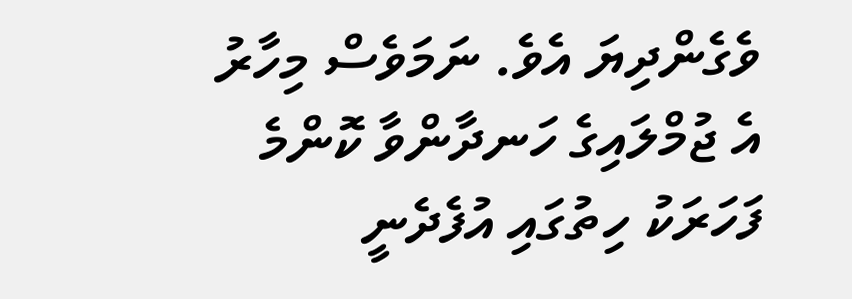ވެގެންދިޔަ އެވެ. ނަމަވެސް މިހާރު އެ ޖުމްލައިގެ ހަނދާންވާ ކޮންމެ ފަހަރަކު ހިތުގައި އުފެދެނީ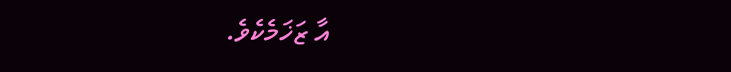އާ ޒަޚަމެކެވެ.